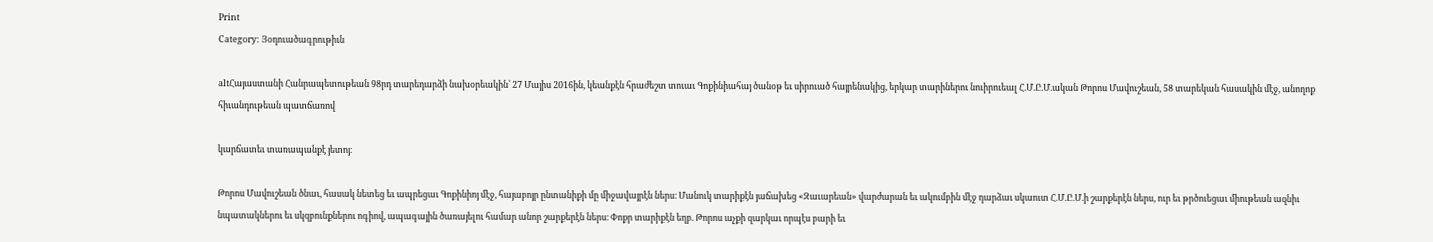Print
Category: Յօդուածագրութիւն

altՀայաստանի Հանրապետութեան 98րդ տարեդարձի նախօրեակին՝ 27 Մայիս 2016ին, կեանքէն հրաժեշտ տուաւ Գոքինիահայ ծանօթ եւ սիրուած հայրենակից, երկար տարիներու նուիրուեալ Հ.Մ.Ը.Մ.ական Թորոս Մավուշեան, 58 տարեկան հասակին մէջ, անողոք հիւանդութեան պատճառով

կարճատեւ տառապանքէ յետոյ։

Թորոս Մավուշեան ծնաւ, հասակ նետեց եւ ապրեցաւ Գոքինիոյ մէջ, հայաբոյր ընտանիքի մը միջավայրէն ներս։ Մանուկ տարիքէն յաճախեց «Զաւարեան» վարժարան եւ ակումբին մէջ դարձաւ սկաուտ Հ.Մ.Ը.Մ.ի շարքերէն ներս, ուր եւ թրծուեցաւ միութեան ազնիւ նպատակներու եւ սկզբունքներու ոգիով, ապագային ծառայելու համար անոր շարքերէն ներս։ Փոքր տարիքէն եղբ. Թորոս աչքի զարկաւ որպէս բարի եւ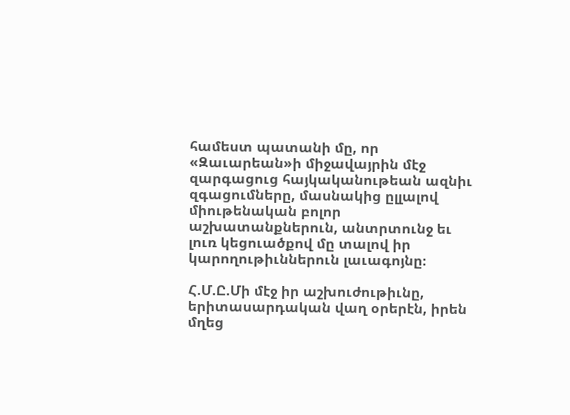համեստ պատանի մը, որ «Զաւարեան»ի միջավայրին մէջ զարգացուց հայկականութեան ազնիւ զգացումները, մասնակից ըլլալով միութենական բոլոր աշխատանքներուն, անտրտունջ եւ լուռ կեցուածքով մը տալով իր կարողութիւններուն լաւագոյնը։

Հ.Մ.Ը.Մի մէջ իր աշխուժութիւնը, երիտասարդական վաղ օրերէն, իրեն մղեց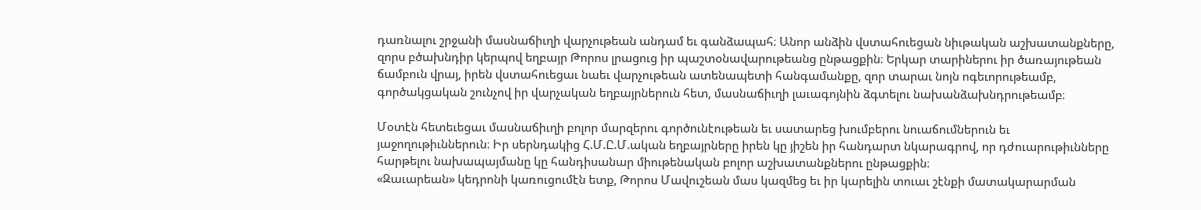դառնալու շրջանի մասնաճիւղի վարչութեան անդամ եւ գանձապահ։ Անոր անձին վստահուեցան նիւթական աշխատանքները, զորս բծախնդիր կերպով եղբայր Թորոս լրացուց իր պաշտօնավարութեանց ընթացքին։ Երկար տարիներու իր ծառայութեան ճամբուն վրայ, իրեն վստահուեցաւ նաեւ վարչութեան ատենապետի հանգամանքը, զոր տարաւ նոյն ոգեւորութեամբ, գործակցական շունչով իր վարչական եղբայրներուն հետ, մասնաճիւղի լաւագոյնին ձգտելու նախանձախնդրութեամբ։

Մօտէն հետեւեցաւ մասնաճիւղի բոլոր մարզերու գործունէութեան եւ սատարեց խումբերու նուաճումներուն եւ յաջողութիւններուն։ Իր սերնդակից Հ.Մ.Ը.Մ.ական եղբայրները իրեն կը յիշեն իր հանդարտ նկարագրով, որ դժուարութիւնները հարթելու նախապայմանը կը հանդիսանար միութենական բոլոր աշխատանքներու ընթացքին։
«Զաւարեան» կեդրոնի կառուցումէն ետք, Թորոս Մավուշեան մաս կազմեց եւ իր կարելին տուաւ շէնքի մատակարարման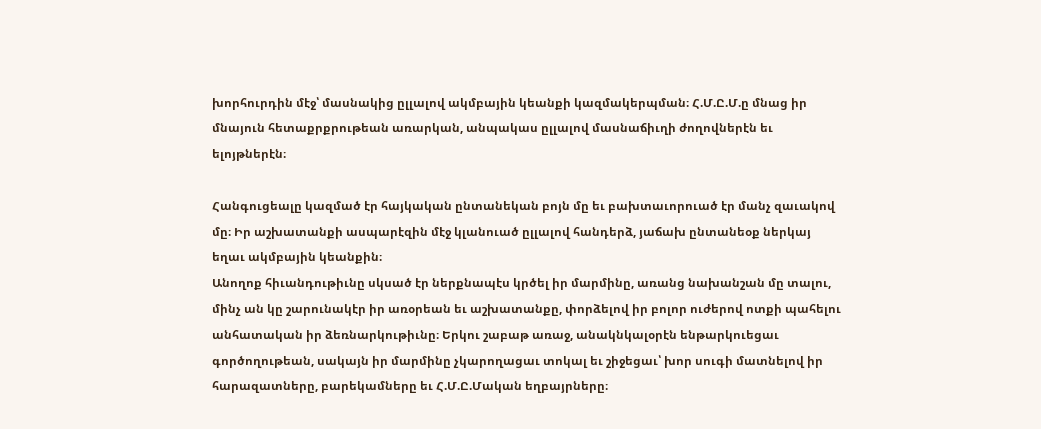խորհուրդին մէջ՝ մասնակից ըլլալով ակմբային կեանքի կազմակերպման։ Հ.Մ.Ը.Մ.ը մնաց իր մնայուն հետաքրքրութեան առարկան, անպակաս ըլլալով մասնաճիւղի ժողովներէն եւ ելոյթներէն։

Հանգուցեալը կազմած էր հայկական ընտանեկան բոյն մը եւ բախտաւորուած էր մանչ զաւակով մը։ Իր աշխատանքի ասպարէզին մէջ կլանուած ըլլալով հանդերձ, յաճախ ընտանեօք ներկայ եղաւ ակմբային կեանքին։
Անողոք հիւանդութիւնը սկսած էր ներքնապէս կրծել իր մարմինը, առանց նախանշան մը տալու, մինչ ան կը շարունակէր իր առօրեան եւ աշխատանքը, փորձելով իր բոլոր ուժերով ոտքի պահելու անհատական իր ձեռնարկութիւնը։ Երկու շաբաթ առաջ, անակնկալօրէն ենթարկուեցաւ գործողութեան, սակայն իր մարմինը չկարողացաւ տոկալ եւ շիջեցաւ՝ խոր սուգի մատնելով իր հարազատները, բարեկամները եւ Հ.Մ.Ը.Մական եղբայրները։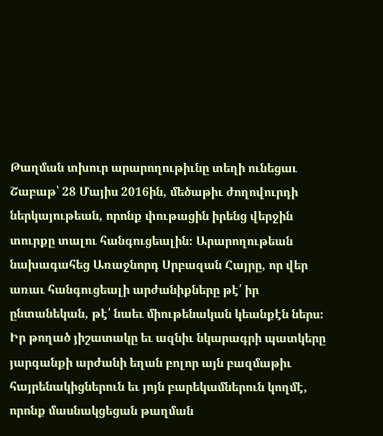Թաղման տխուր արարողութիւնը տեղի ունեցաւ Շաբաթ՝ 28 Մայիս 2016ին, մեծաթիւ ժողովուրդի ներկայութեան, որոնք փութացին իրենց վերջին տուրքը տալու հանգուցեալին։ Արարողութեան նախագահեց Առաջնորդ Սրբազան Հայրը, որ վեր առաւ հանգուցեալի արժանիքները թէ՛ իր ընտանեկան, թէ՛ նաեւ միութենական կեանքէն ներս։
Իր թողած յիշատակը եւ ազնիւ նկարագրի պատկերը յարգանքի արժանի եղան բոլոր այն բազմաթիւ հայրենակիցներուն եւ յոյն բարեկամներուն կողմէ, որոնք մասնակցեցան թաղման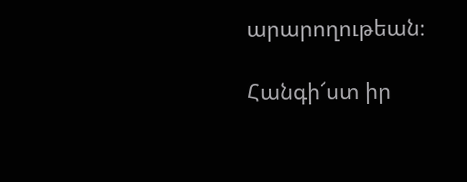արարողութեան։

Հանգի՜ստ իր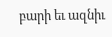բարի եւ ազնիւ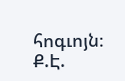հոգւոյն։
Ք.Է.